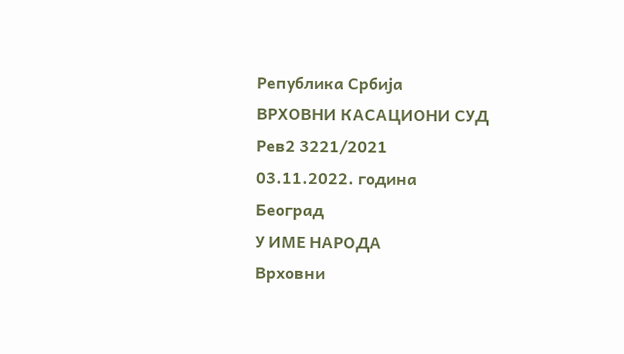Република Србија
ВРХОВНИ КАСАЦИОНИ СУД
Рев2 3221/2021
03.11.2022. година
Београд
У ИМЕ НАРОДА
Врховни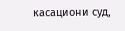касациони суд,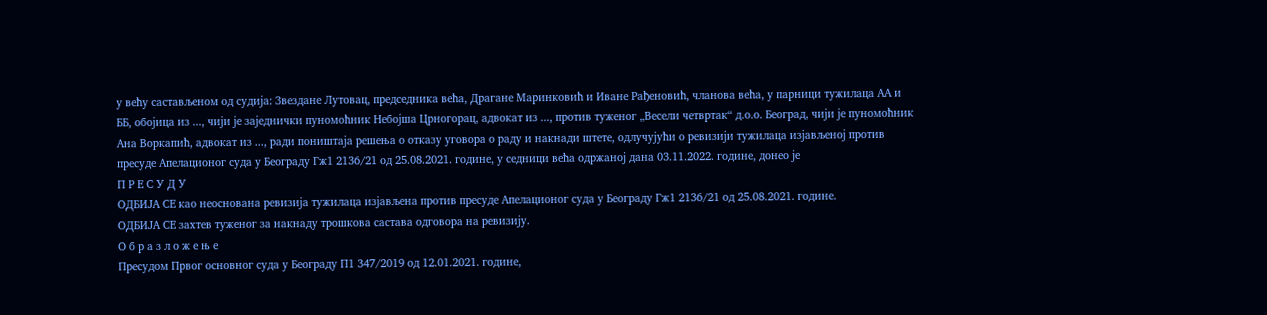у већу састављеном од судија: Звездане Лутовац, председника већа, Драгане Маринковић и Иване Рађеновић, чланова већа, у парници тужилаца АА и ББ, обојица из ..., чији је заједнички пуномоћник Небојша Црногорац, адвокат из ..., против туженог „Весели четвртак“ д.о.о. Београд, чији је пуномоћник Ана Воркапић, адвокат из ..., ради поништаја решења о отказу уговора о раду и накнади штете, одлучујући о ревизији тужилаца изјављеној против пресуде Апелационог суда у Београду Гж1 2136/21 од 25.08.2021. године, у седници већа одржаној дана 03.11.2022. године, донео је
П Р Е С У Д У
ОДБИЈА СЕ као неоснована ревизија тужилаца изјављена против пресуде Апелационог суда у Београду Гж1 2136/21 од 25.08.2021. године.
ОДБИЈА СЕ захтев туженог за накнаду трошкова састава одговора на ревизију.
О б р а з л о ж е њ е
Пресудом Првог основног суда у Београду П1 347/2019 од 12.01.2021. године,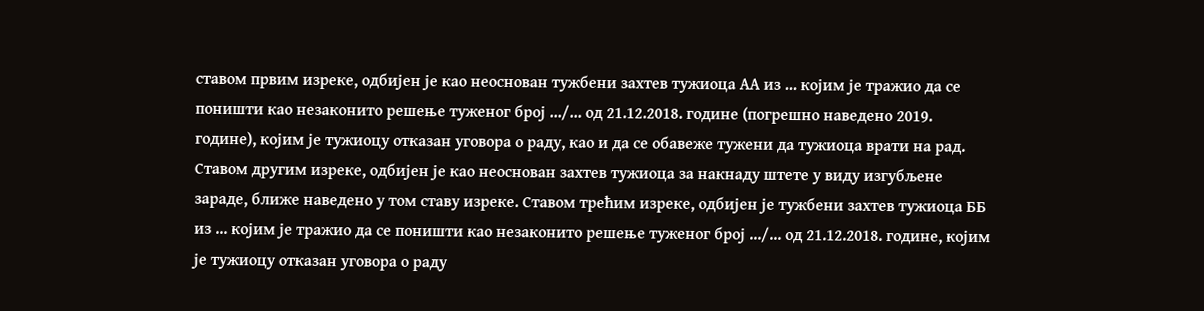ставом првим изреке, одбијен је као неоснован тужбени захтев тужиоца АА из ... којим је тражио да се поништи као незаконито решење туженог број .../... од 21.12.2018. године (погрешно наведено 2019. године), којим је тужиоцу отказан уговора о раду, као и да се обавеже тужени да тужиоца врати на рад. Ставом другим изреке, одбијен је као неоснован захтев тужиоца за накнаду штете у виду изгубљене зараде, ближе наведено у том ставу изреке. Ставом трећим изреке, одбијен је тужбени захтев тужиоца ББ из ... којим је тражио да се поништи као незаконито решење туженог број .../... од 21.12.2018. године, којим је тужиоцу отказан уговора о раду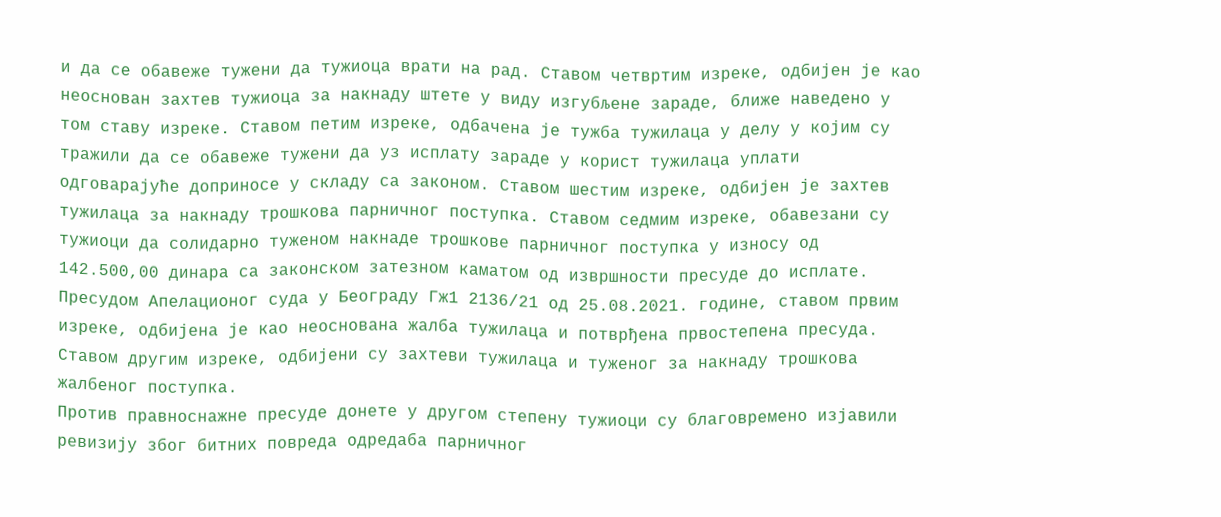и да се обавеже тужени да тужиоца врати на рад. Ставом четвртим изреке, одбијен је као неоснован захтев тужиоца за накнаду штете у виду изгубљене зараде, ближе наведено у том ставу изреке. Ставом петим изреке, одбачена је тужба тужилаца у делу у којим су тражили да се обавеже тужени да уз исплату зараде у корист тужилаца уплати одговарајуће доприносе у складу са законом. Ставом шестим изреке, одбијен је захтев тужилаца за накнаду трошкова парничног поступка. Ставом седмим изреке, обавезани су тужиоци да солидарно туженом накнаде трошкове парничног поступка у износу од 142.500,00 динара са законском затезном каматом од извршности пресуде до исплате.
Пресудом Апелационог суда у Београду Гж1 2136/21 од 25.08.2021. године, ставом првим изреке, одбијена је као неоснована жалба тужилаца и потврђена првостепена пресуда. Ставом другим изреке, одбијени су захтеви тужилаца и туженог за накнаду трошкова жалбеног поступка.
Против правноснажне пресуде донете у другом степену тужиоци су благовремено изјавили ревизију због битних повреда одредаба парничног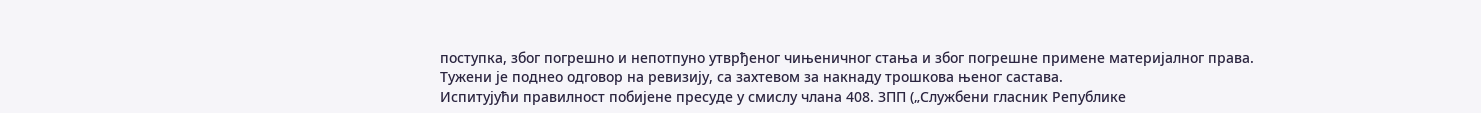поступка, због погрешно и непотпуно утврђеног чињеничног стања и због погрешне примене материјалног права.
Тужени је поднео одговор на ревизију, са захтевом за накнаду трошкова њеног састава.
Испитујући правилност побијене пресуде у смислу члана 408. ЗПП („Службени гласник Републике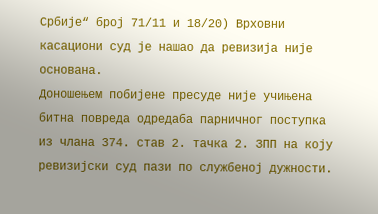Србије“ број 71/11 и 18/20) Врховни касациони суд је нашао да ревизија није основана.
Доношењем побијене пресуде није учињена битна повреда одредаба парничног поступка из члана 374. став 2. тачка 2. ЗПП на коју ревизијски суд пази по службеној дужности.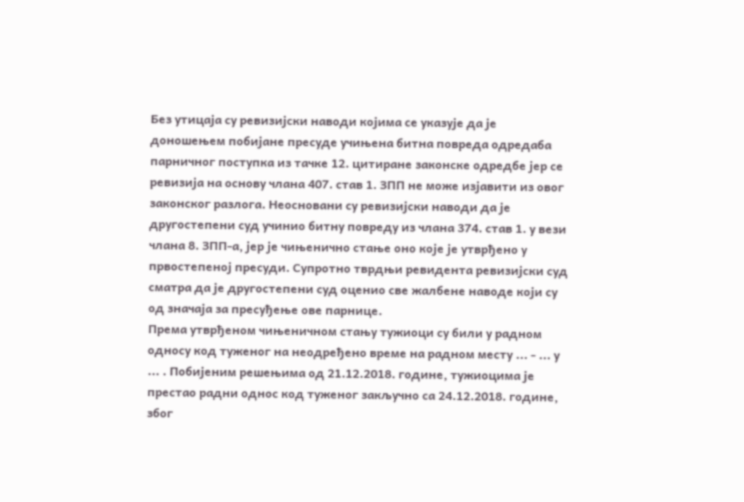Без утицаја су ревизијски наводи којима се указује да је доношењем побијане пресуде учињена битна повреда одредаба парничног поступка из тачке 12. цитиране законске одредбе јер се ревизија на основу члана 407. став 1. ЗПП не може изјавити из овог законског разлога. Неосновани су ревизијски наводи да је другостепени суд учинио битну повреду из члана 374. став 1. у вези члана 8. ЗПП-а, јер је чињенично стање оно које је утврђено у првостепеној пресуди. Супротно тврдњи ревидента ревизијски суд сматра да је другостепени суд оценио све жалбене наводе који су од значаја за пресуђење ове парнице.
Према утврђеном чињеничном стању тужиоци су били у радном односу код туженог на неодређено време на радном месту ... - ... у ... . Побијеним решењима од 21.12.2018. године, тужиоцима је престао радни однос код туженог закључно са 24.12.2018. године, због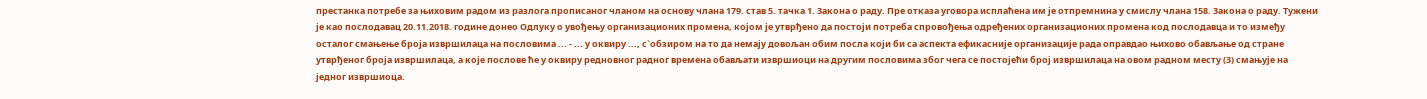престанка потребе за њиховим радом из разлога прописаног чланом на основу члана 179. став 5. тачка 1. Закона о раду. Пре отказа уговора исплаћена им је отпремнина у смислу члана 158. Закона о раду. Тужени је као послодавац 20.11.2018. године донео Одлуку о увођењу организационих промена, којом је утврђено да постоји потреба спровођења одређених организационих промена код послодавца и то између осталог смањење броја извршилаца на пословима ... - ... у оквиру ..., с`обзиром на то да немају довољан обим посла који би са аспекта ефикасније организације рада оправдао њихово обављање од стране утврђеног броја извршилаца, а које послове ће у оквиру редновног радног времена обављати извршиоци на другим пословима због чега се постојећи број извршилаца на овом радном месту (3) смањује на једног извршиоца.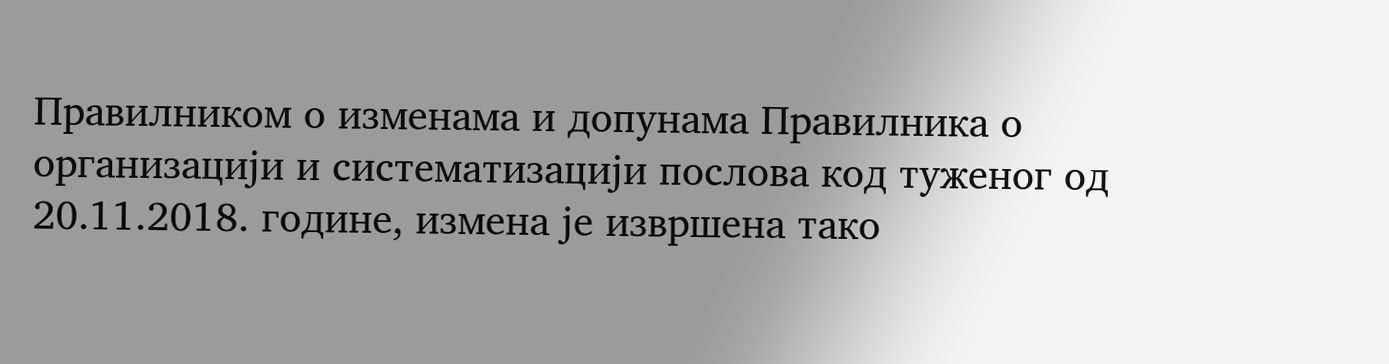Правилником о изменама и допунама Правилника о организацији и систематизацији послова код туженог од 20.11.2018. године, измена је извршена тако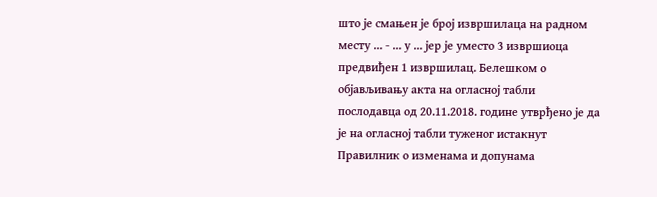што је смањен је број извршилаца на радном месту ... - ... у ... јер је уместо 3 извршиоца предвиђен 1 извршилац. Белешком о објављивању акта на огласној табли послодавца од 20.11.2018. године утврђено је да је на огласној табли туженог истакнут Правилник о изменама и допунама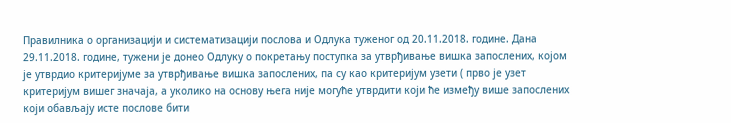Правилника о организацији и систематизацији послова и Одлука туженог од 20.11.2018. године. Дана 29.11.2018. године, тужени је донео Одлуку о покретању поступка за утврђивање вишка запослених, којом је утврдио критеријуме за утврђивање вишка запослених, па су као критеријум узети ( прво је узет критеријум вишег значаја, а уколико на основу њега није могуће утврдити који ће између више запослених који обављају исте послове бити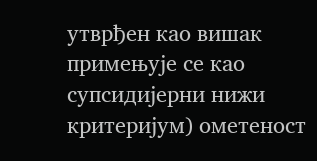утврђен као вишак примењује се као супсидијерни нижи критеријум) ометеност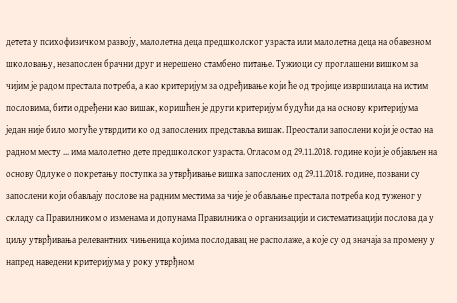детета у психофизичком развоју, малолетна деца предшколског узраста или малолетна деца на обавезном школовању, незапослен брачни друг и нерешено стамбено питање. Тужиоци су проглашени вишком за чијим је радом престала потреба, а као критеријум за одређивање који ће од тројице извршилаца на истим пословима, бити одређени као вишак, коришћен је други критеријум будући да на основу критеријума један није било могуће утврдити ко од запослених представља вишак. Преостали запослени који је остао на радном месту ... има малолетно дете предшколског узраста. Огласом од 29.11.2018. године који је објављен на основу Одлуке о покретању поступка за утврђивање вишка запослених од 29.11.2018. године, позвани су запослени који обављају послове на радним местима за чије је обављање престала потреба код туженог у складу са Правилником о изменама и допунама Правилника о организацији и систематизацији послова да у циљу утврђивања релевантних чињеница којима послодавац не располаже, а које су од значаја за промену у напред наведени критеријума у року утврђном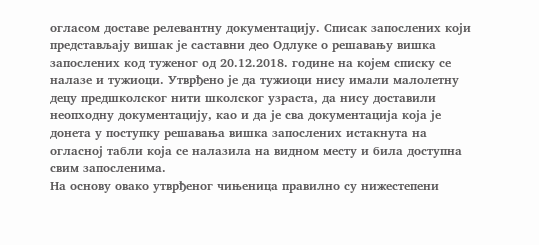огласом доставе релевантну документацију. Списак запослених који представљају вишак је саставни део Одлуке о решавању вишка запослених код туженог од 20.12.2018. године на којем списку се налазе и тужиоци. Утврђено је да тужиоци нису имали малолетну децу предшколског нити школског узраста, да нису доставили неопходну документацију, као и да је сва документација која је донета у поступку решавања вишка запослених истакнута на огласној табли која се налазила на видном месту и била доступна свим запосленима.
На основу овако утврђеног чињеница правилно су нижестепени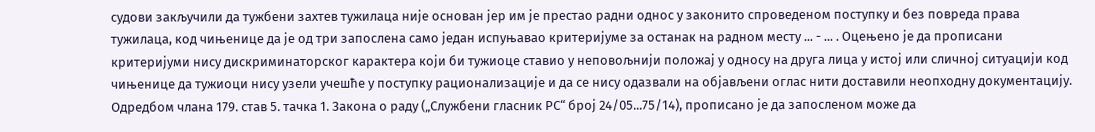судови закључили да тужбени захтев тужилаца није основан јер им је престао радни однос у законито спроведеном поступку и без повреда права тужилаца, код чињенице да је од три запослена само један испуњавао критеријуме за останак на радном месту ... - ... . Оцењено је да прописани критеријуми нису дискриминаторског карактера који би тужиоце ставио у неповољнији положај у односу на друга лица у истој или сличној ситуацији код чињенице да тужиоци нису узели учешће у поступку рационализације и да се нису одазвали на објављени оглас нити доставили неопходну документацију.
Одредбом члана 179. став 5. тачка 1. Закона о раду („Службени гласник РС“ број 24/05...75/14), прописано је да запосленом може да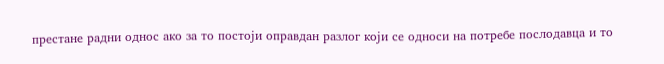престане радни однос ако за то постоји оправдан разлог који се односи на потребе послодавца и то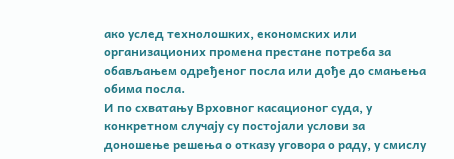ако услед технолошких, економских или организационих промена престане потреба за обављањем одређеног посла или дође до смањења обима посла.
И по схватању Врховног касационог суда, у конкретном случају су постојали услови за доношење решења о отказу уговора о раду, у смислу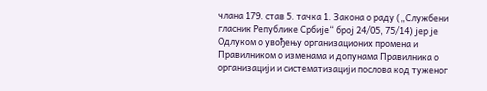члана 179. став 5. тачка 1. Закона о раду („Службени гласник Републике Србије“ број 24/05, 75/14) јер је Одлуком о увођењу организационих промена и Правилником о изменама и допунама Правилника о организацији и систематизацији послова код туженог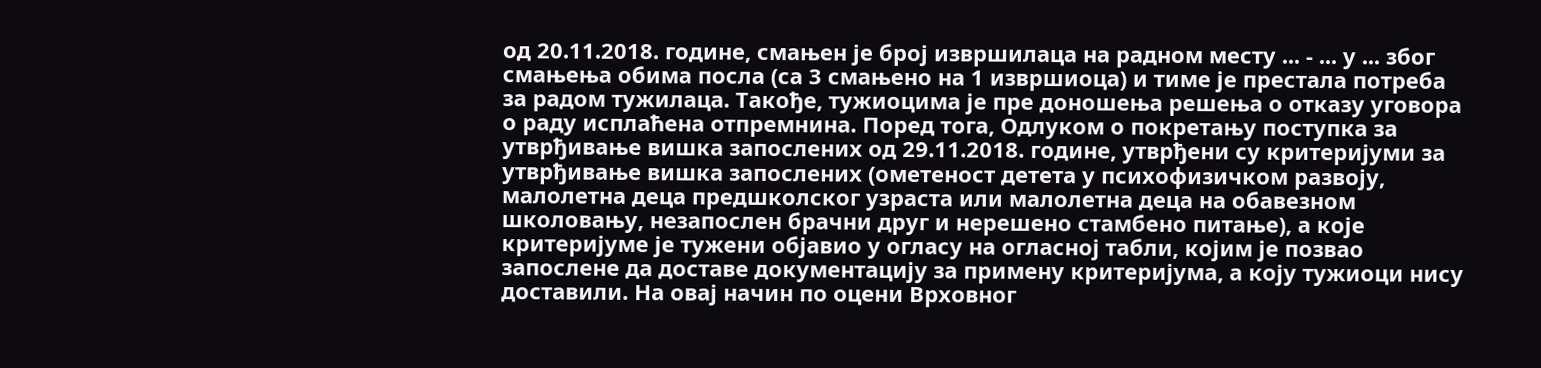од 20.11.2018. године, смањен је број извршилаца на радном месту ... - ... у ... због смањења обима посла (са 3 смањено на 1 извршиоца) и тиме је престала потреба за радом тужилаца. Такође, тужиоцима је пре доношења решења о отказу уговора о раду исплаћена отпремнина. Поред тога, Одлуком о покретању поступка за утврђивање вишка запослених од 29.11.2018. године, утврђени су критеријуми за утврђивање вишка запослених (ометеност детета у психофизичком развоју, малолетна деца предшколског узраста или малолетна деца на обавезном школовању, незапослен брачни друг и нерешено стамбено питање), а које критеријуме је тужени објавио у огласу на огласној табли, којим је позвао запослене да доставе документацију за примену критеријума, а коју тужиоци нису доставили. На овај начин по оцени Врховног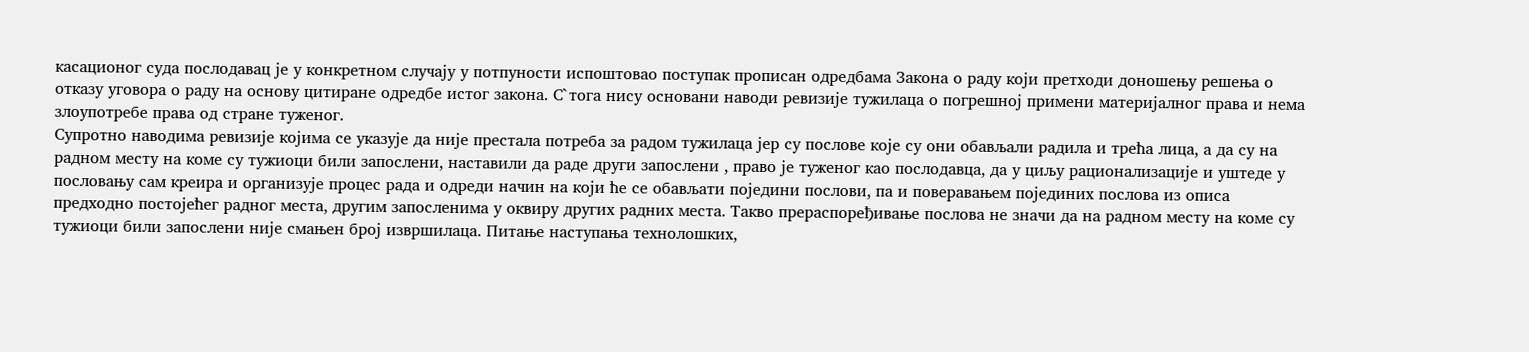касационог суда послодавац је у конкретном случају у потпуности испоштовао поступак прописан одредбама Закона о раду који претходи доношењу решења о отказу уговора о раду на основу цитиране одредбе истог закона. С`тога нису основани наводи ревизије тужилаца о погрешној примени материјалног права и нема злоупотребе права од стране туженог.
Супротно наводима ревизије којима се указује да није престала потреба за радом тужилаца јер су послове које су они обављали радила и трећа лица, а да су на радном месту на коме су тужиоци били запослени, наставили да раде други запослени , право је туженог као послодавца, да у циљу рационализације и уштеде у пословању сам креира и организује процес рада и одреди начин на који ће се обављати поједини послови, па и поверавањем појединих послова из описа предходно постојећег радног места, другим запосленима у оквиру других радних места. Такво прераспоређивање послова не значи да на радном месту на коме су тужиоци били запослени није смањен број извршилаца. Питање наступања технолошких,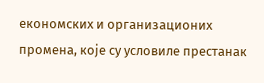економских и организационих промена, које су условиле престанак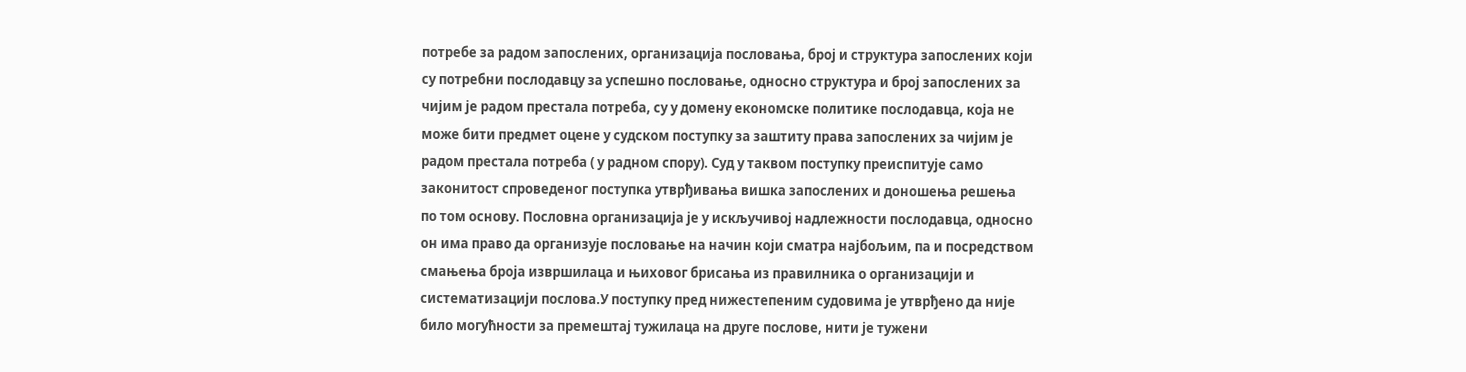потребе за радом запослених, организација пословања, број и структура запослених који су потребни послодавцу за успешно пословање, односно структура и број запослених за чијим је радом престала потреба, су у домену економске политике послодавца, која не може бити предмет оцене у судском поступку за заштиту права запослених за чијим је радом престала потреба ( у радном спору). Суд у таквом поступку преиспитује само законитост спроведеног поступка утврђивања вишка запослених и доношења решења по том основу. Пословна организација је у искључивој надлежности послодавца, односно он има право да организује пословање на начин који сматра најбољим, па и посредством смањења броја извршилаца и њиховог брисања из правилника о организацији и систематизацији послова.У поступку пред нижестепеним судовима је утврђено да није било могућности за премештај тужилаца на друге послове, нити је тужени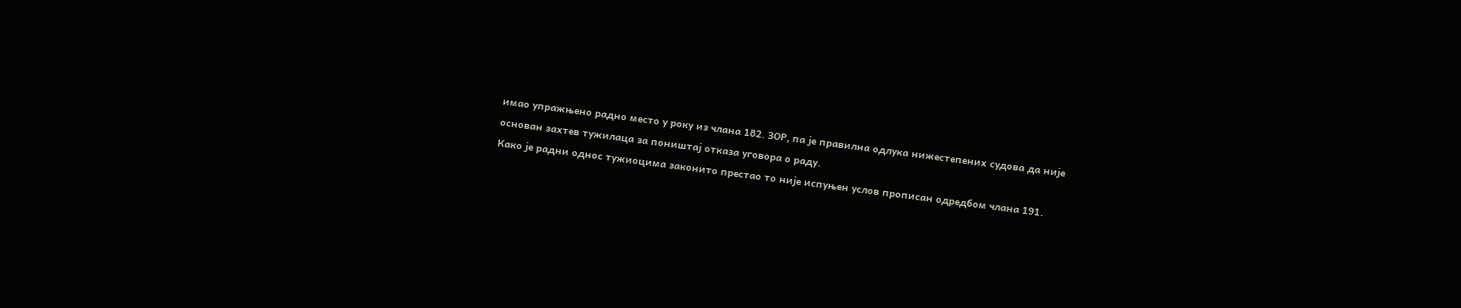имао упражњено радно место у року из члана 182. ЗОР, па је правилна одлука нижестепених судова да није основан захтев тужилаца за поништај отказа уговора о раду.
Како је радни однос тужиоцима законито престао то није испуњен услов прописан одредбом члана 191.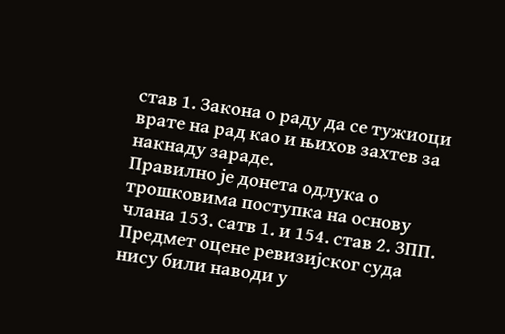став 1. Закона о раду да се тужиоци врате на рад као и њихов захтев за накнаду зараде.
Правилно је донета одлука о трошковима поступка на основу члана 153. сатв 1. и 154. став 2. ЗПП.
Предмет оцене ревизијског суда нису били наводи у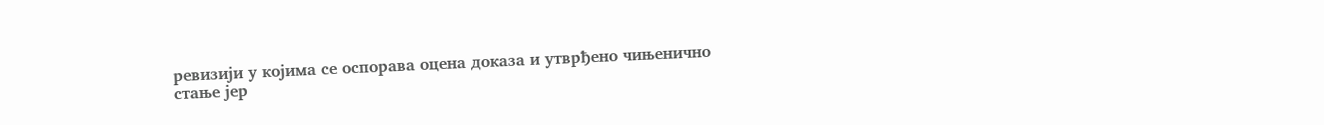ревизији у којима се оспорава оцена доказа и утврђено чињенично стање јер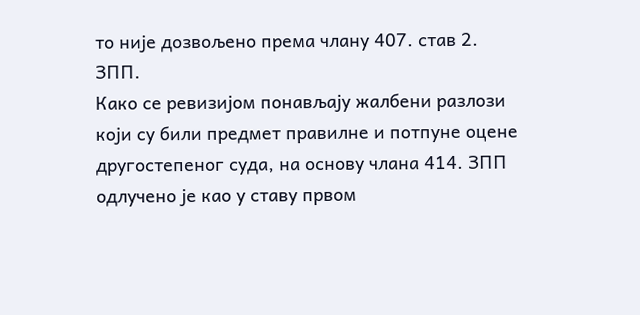то није дозвољено према члану 407. став 2. ЗПП.
Како се ревизијом понављају жалбени разлози који су били предмет правилне и потпуне оцене другостепеног суда, на основу члана 414. ЗПП одлучено је као у ставу првом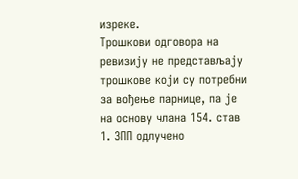изреке.
Трошкови одговора на ревизију не представљају трошкове који су потребни за вођење парнице, па је на основу члана 154. став 1. ЗПП одлучено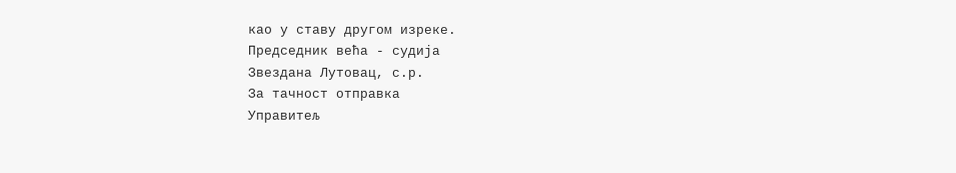као у ставу другом изреке.
Председник већа - судија
Звездана Лутовац, с.р.
За тачност отправка
Управитељ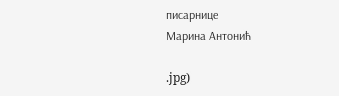писарнице
Марина Антонић

.jpg)